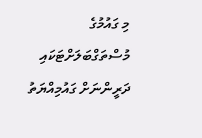މި ގައުމުގެ މުސްތަގްބަލަށްޓަކައި ދަރީންނަށް ގައުމިއްޔަތު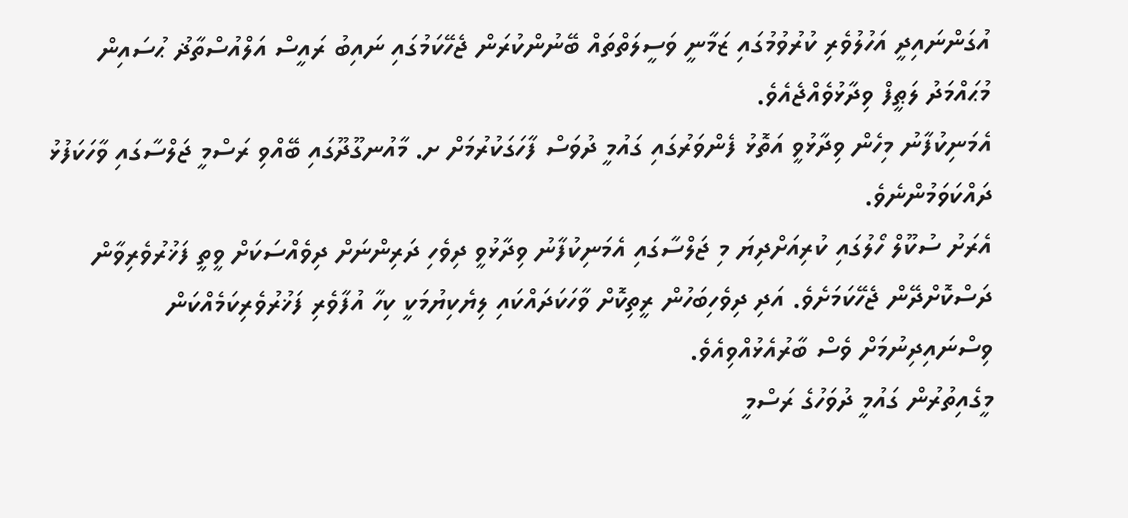އުގަންނައިދީ އަހުލުވެރި ކުރުވުމުގައި ޒަމާނީ ވަސީލަތްތައް ބޭނުންކުރަން ޖެހޭކަމުގައި ނައިބު ރައީސް އަލްއުސްތާޛު ޙުސައިން މުޙައްމަދު ލަޠީފް ވިދާޅުވެއްޖެއެވެ.
އެމަނިކުފާނު މިހެން ވިދާޅުވީ އަތޮޅު ފެންވަރުގައި ގައުމީ ދުވަސް ފާހަގަކުރުމަށް ށ. މާއުނގޫދޫގައި ބޭއްވި ރަސްމީ ޖަލްސާގައި ވާހަކަފުޅު ދައްކަވަމުންނެވެ.
އެރަށު ސުކޫލް ހޯލުގައި ކުރިއަށްދިޔަ މި ޖަލްސާގައި އެމަނިކުފާނު ވިދާޅުވީ ދިވެހި ދަރިންނަށް ދިވެއްސަކަށް ވީތީ ފަޚުރުވެރިވާން ދަސްކޮށްދޭން ޖެހޭކަމަށެވެ. އަދި ދިވެހިބަހުން ރީތިކޮށް ވާހަކަދައްކައި ލިޔެކިޔުމަކީ ކިހާ އުފާވެރި ފަޚުރުވެރިކަމެއްކަން ވިސްނައިދިނުމަށް ވެސް ބާރުއެޅުއްވިއެވެ.
މީގެއިތުރުން ގައުމީ ދުވަހުގެ ރަސްމީ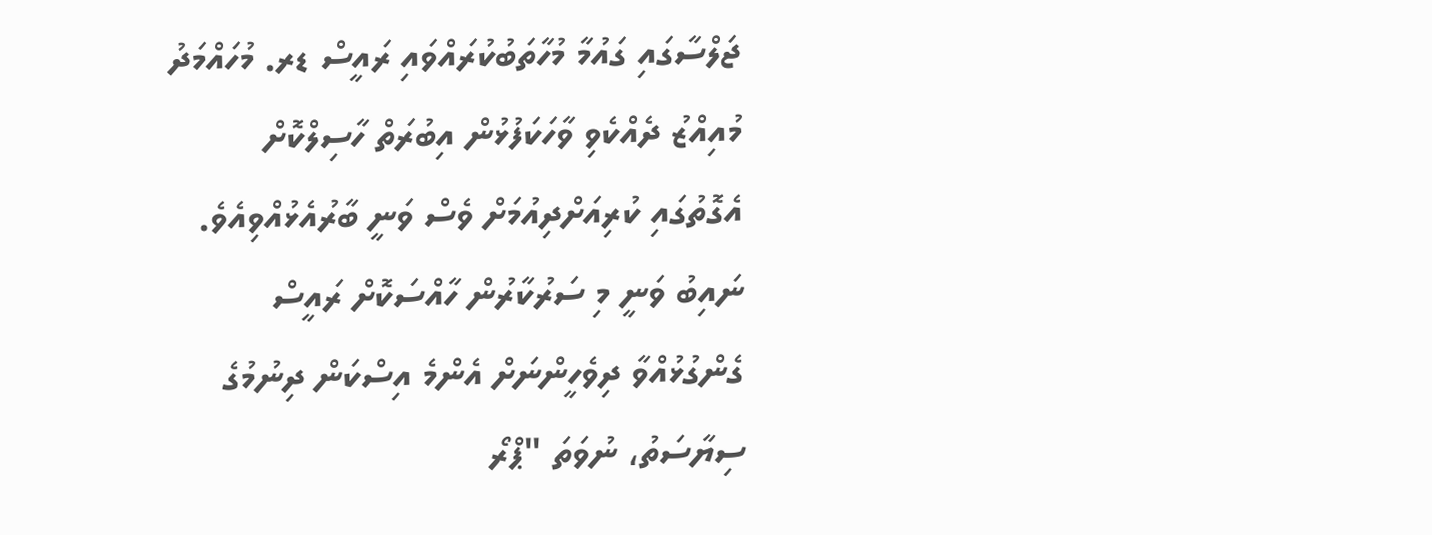ޖަލްސާގައި ގައުމާ މުހާތަބުކުރައްވައި ރައީސް ޑރ. މުހައްމަދު މުއިއްޒު ދެއްކެވި ވާހަކަފުޅުން އިބުރަތް ހާސިލްކޮށް އެގޮތުގައި ކުރިއަށްދިއުމަށް ވެސް ވަނީ ބާރުއެޅުއްވިއެވެ.
ނައިބު ވަނީ މި ސަރުކާރުން ހާއްސަކޮށް ރައީސް ގެންގުޅުއްވާ ދިވެހީންނަށް އެންމެ އިސްކަން ދިނުމުގެ ސިޔާސަތު، ނުވަތަ "ޕްރޯ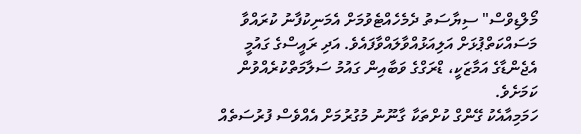މޯލްޑިވްސް" ސިޔާސަތު ދެމެހެއްޓެވުމަށް އެމަނިކުފާނު ކުރައްވާ މަސައްކަތްޕުޅަށް އަލިއަޅުއްވާލައްވާފައެވެ. އަދި ރައީސްގެ ގައުމީ އެޖެންޑާގެ އަމާޒަކީ، ޑްރަގްގެ ވަބާއިން ގައުމު ސަލާމަތްކުރެއްވުން ކަމަށެވެ.
ހަމަމިއާއެކު ގޭންގް ކުށްތަކާ ގާނޫނު މުގުރުމަށް އެއްވެސް ފުރުސަތެއް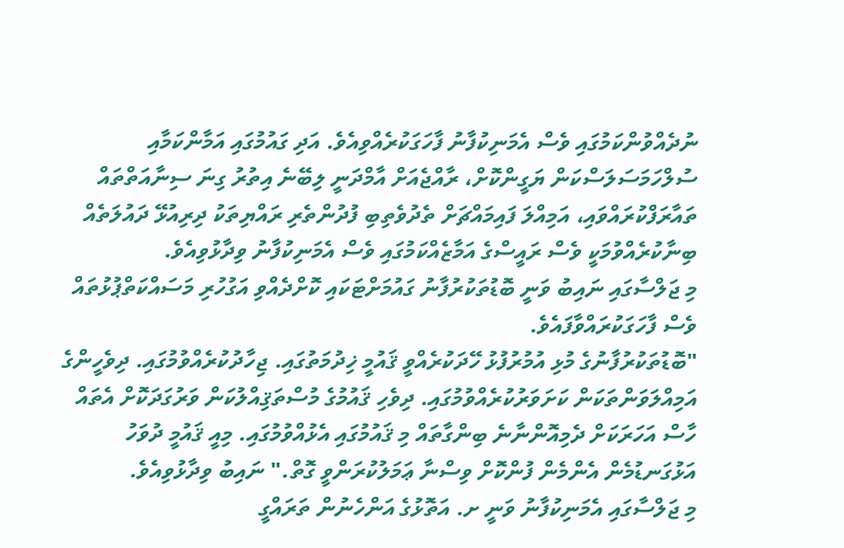ނުދެއްވުންކަމުގައި ވެސް އެމަނިކުފާނު ފާހަގަކުރެއްވިއެވެ. އަދި ގައުމުގައި އަމާންކަމާއި ސުލްހަމަސަލަސްކަން ޔަގީންކޮށް، ރާއްޖެއަށް އާމްދަނީ ލިބޭނެ އިތުރު ގިނަ ސިނާއަތްތައް ތައާރަފްކުރައްވައި، އަމިއްލަ ފައިމައްޗަށް ތެދުވެތިބި ފުދުންތެރި ރައްޔިތަކު ދިރިއުޅޭ ދައުލަތެއް ބިނާކުރެއްވުމަކީ ވެސް ރައީސްގެ އަމާޒެއްކަމުގައި ވެސް އެމަނިކުފާނު ވިދާޅުވިއެވެ.
މި ޖަލްސާގައި ނައިބު ވަނީ ބޮޑުތަކުރުފާނު ގައުމަށްޓަކައި ކޮށްދެއްވި އަގުހުރި މަސައްކަތްޕުޅުތައް ވެސް ފާހަގަކުރައްވާފައެވެ.
"ބޮޑުތަކުރުފާނުގެ މުޅި އުމުރުފުޅު ހޭދަކުރެއްވީ ޤައުމީ ޚިދުމަތުގައި. ޖިހާދުކުރެއްވުމުގައި. ދިވެހީންގެ އަމިއްލަވަންތަކަން ކަށަވަރުކުރެއްވުމުގައި. ދިވެހި ޤައުމުގެ މުސްތަޤިއްލުކަން ވަރުގަދަކޮށް އެތައް ހާސް އަހަރަކަށް ދެމިއޮންނާނެ ބިންގާތައް މި ޤައުމުގައި އެޅުއްވުމުގައި. މިއީ ޤައުމީ ދުވަހު އަޅުގަނޑުމެން އެންމެން ފުންކޮށް ވިސްނާ ޢަމަލުކުރަންވީ ގޮތް." ނައިބު ވިދާޅުވިއެވެ.
މި ޖަލްސާގައި އެމަނިކުފާނު ވަނީ ށ. އަތޮޅުގެ އަންހެނުން ތަރައްގީ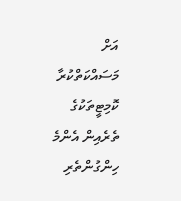އަށް މަސައްކަތްކުރާ ކޮމިޓީތަކުގެ ތެރެއިން އެންމެ ހިންގުންތެރި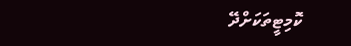ކޮމިޓީތަކަށްދޭ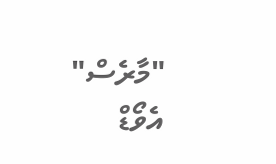"މާރެސް" އެވޯޑް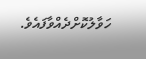ހަވާލުކޮށްދެއްވާފައެވެ.